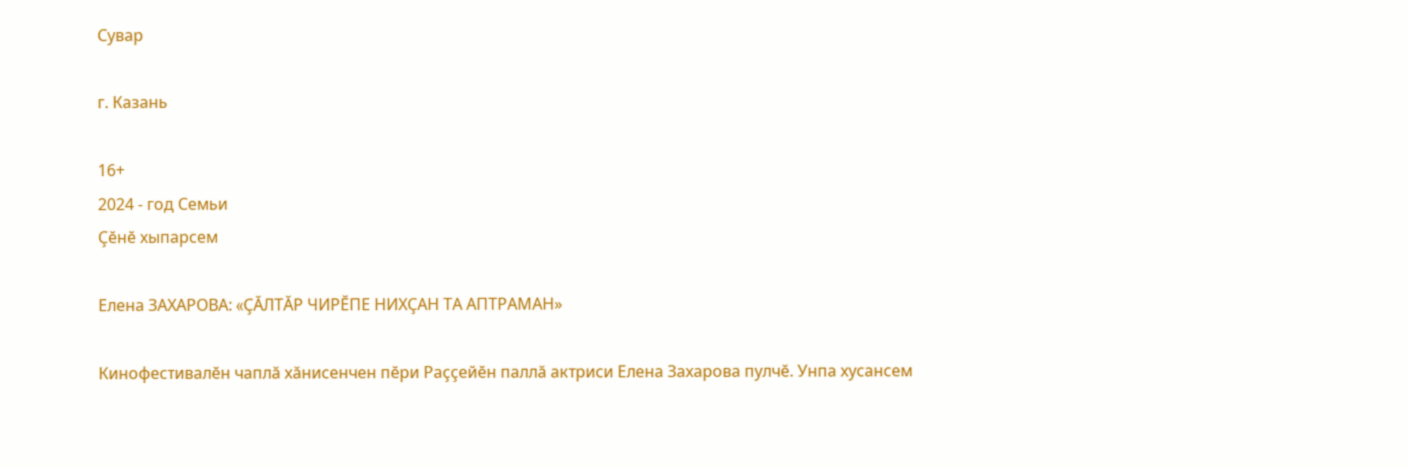Сувар

г. Казань

16+
2024 - год Семьи
Çӗнӗ хыпарсем

Елена ЗАХАРОВА: «ÇĂЛТĂР ЧИРӖПЕ НИХÇАН ТА АПТРАМАН»

Кинофестивалӗн чаплă хăнисенчен пӗри Раççейӗн паллă актриси Елена Захарова пулчӗ. Унпа хусансем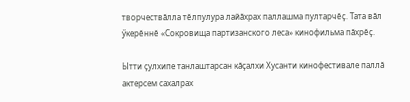творчествăлла тӗлпулура лайăхрах паллашма пултарчӗç. Тата вăл ӳкерӗннӗ «Сокровища партизанского леса» кинофильма пăхрӗç.

Ытти çулхипе танлаштарсан кăçалхи Хусанти кинофестивале паллă актерсем сахалрах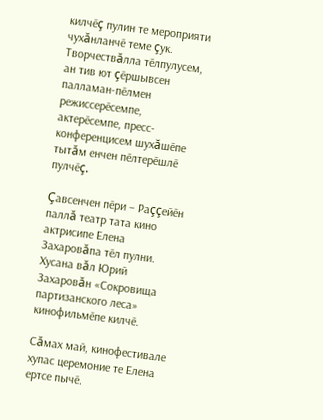килчӗç пулин те мероприяти чухăнланчӗ теме çук. Творчествăлла тӗлпулусем, ан тив ют çӗршывсен палламан-пӗлмен режиссерӗсемпе, актерӗсемпе, пресс-конференцисем шухăшӗпе тытăм енчен пӗлтерӗшлӗ пулчӗç.

Çавсенчен пӗри – Раççейӗн паллă театр тата кино актрисипе Елена Захаровăпа тӗл пулни. Хусана вăл Юрий Захаровăн «Сокровища партизанского леса» кинофильмӗпе килчӗ.

Сăмах май, кинофестивале хупас церемоние те Елена ертсе пычӗ.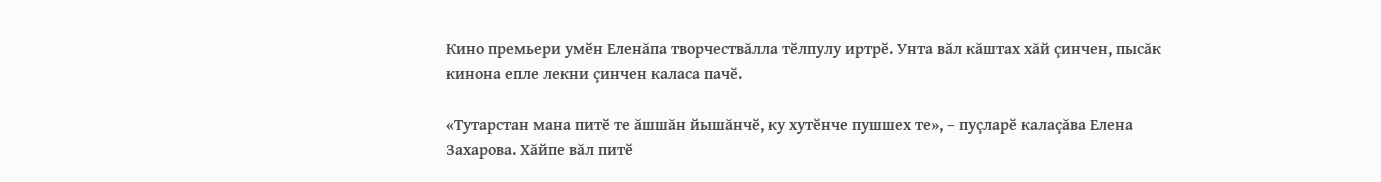Кино премьери умӗн Еленăпа творчествăлла тӗлпулу иртрӗ. Унта вăл кăштах хăй çинчен, пысăк кинона епле лекни çинчен каласа пачӗ.

«Тутарстан мана питӗ те ăшшăн йышăнчӗ, ку хутӗнче пушшех те», – пуçларӗ калаçăва Елена Захарова. Хăйпе вăл питӗ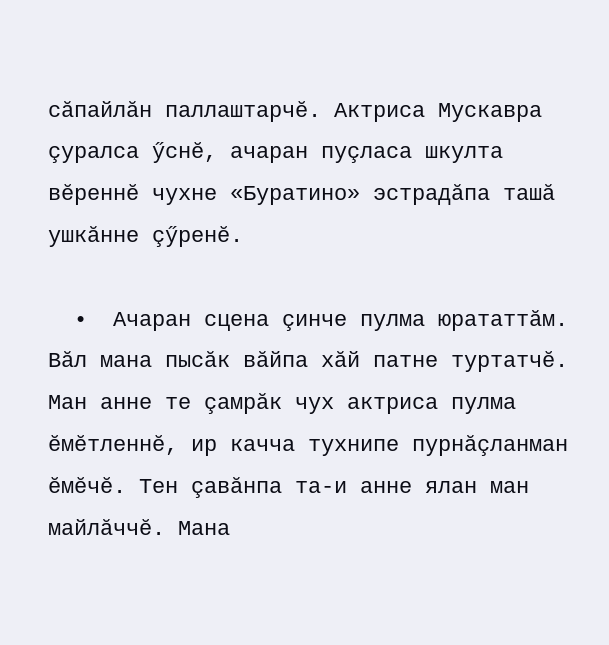сăпайлăн паллаштарчӗ. Актриса Мускавра çуралса ӳснӗ, ачаран пуçласа шкулта вӗреннӗ чухне «Буратино» эстрадăпа ташă ушкăнне çӳренӗ.

  •  Ачаран сцена çинче пулма юрататтăм. Вăл мана пысăк вăйпа хăй патне туртатчӗ. Ман анне те çамрăк чух актриса пулма ӗмӗтленнӗ, ир качча тухнипе пурнăçланман ӗмӗчӗ. Тен çавăнпа та-и анне ялан ман майлăччӗ. Мана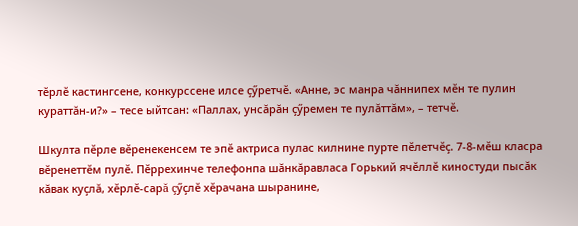тӗрлӗ кастингсене, конкурссене илсе çӳретчӗ. «Анне, эс манра чăннипех мӗн те пулин кураттăн-и?» – тесе ыйтсан: «Паллах, унсăрăн çӳремен те пулăттăм», – тетчӗ.

Шкулта пӗрле вӗренекенсем те эпӗ актриса пулас килнине пурте пӗлетчӗç. 7-8-мӗш класра вӗренеттӗм пулӗ. Пӗррехинче телефонпа шăнкăравласа Горький ячӗллӗ киностуди пысăк кăвак куçлă, хӗрлӗ-сарă çӳçлӗ хӗрачана шыранине,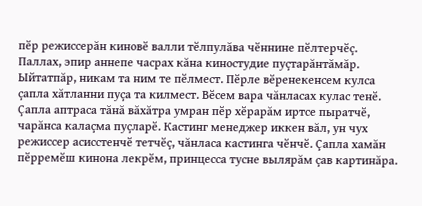пӗр режиссерăн киновӗ валли тӗлпулăва чӗннине пӗлтерчӗç. Паллах, эпир аннепе часрах кăна киностудие пуçтарăнтăмăр. Ыйтатпăр, никам та ним те пӗлмест. Пӗрле вӗренекенсем кулса çапла хăтланни пуçа та килмест. Вӗсем вара чăнласах кулас тенӗ. Çапла аптраса тăнă вăхăтра умран пӗр хӗрарăм иртсе пыратчӗ, чарăнса калаçма пуçларӗ. Кастинг менеджер иккен вăл, ун чух режиссер асисстенчӗ тетчӗç, чăнласа кастинга чӗнчӗ. Çапла хамăн пӗрремӗш кинона лекрӗм, принцесса тусне вылярăм çав картинăра.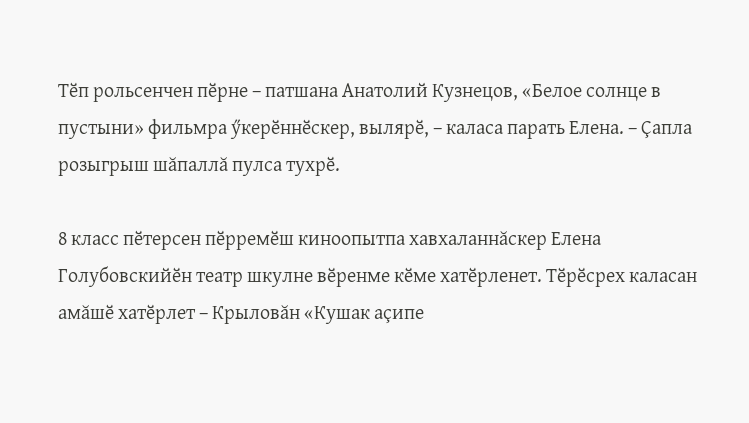Тӗп рольсенчен пӗрне – патшана Анатолий Кузнецов, «Белое солнце в пустыни» фильмра ӳкерӗннӗскер, вылярӗ, – каласа парать Елена. – Çапла розыгрыш шăпаллă пулса тухрӗ.

8 класс пӗтерсен пӗрремӗш киноопытпа хавхаланнăскер Елена Голубовскийӗн театр шкулне вӗренме кӗме хатӗрленет. Тӗрӗсрех каласан амăшӗ хатӗрлет – Крыловăн «Кушак аçипе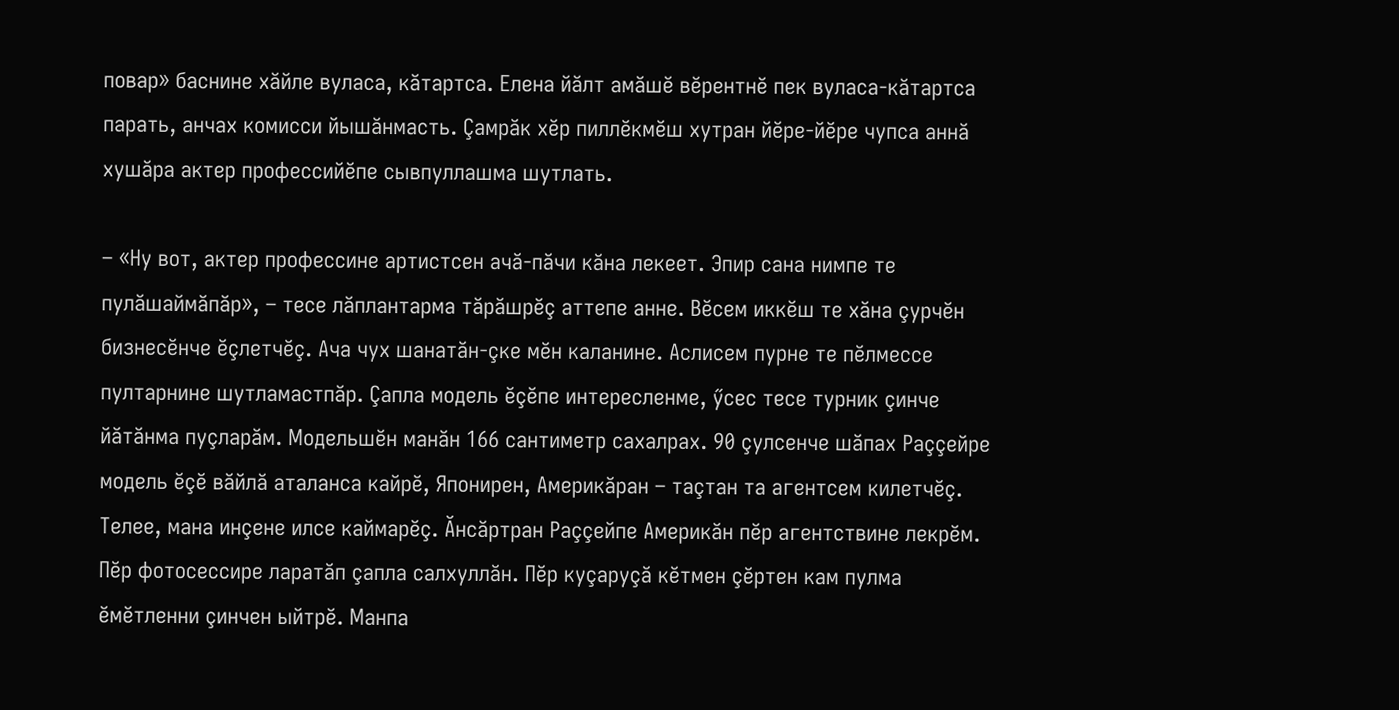повар» баснине хăйле вуласа, кăтартса. Елена йăлт амăшӗ вӗрентнӗ пек вуласа-кăтартса парать, анчах комисси йышăнмасть. Çамрăк хӗр пиллӗкмӗш хутран йӗре-йӗре чупса аннă хушăра актер профессийӗпе сывпуллашма шутлать.

– «Ну вот, актер профессине артистсен ачă-пăчи кăна лекеет. Эпир сана нимпе те пулăшаймăпăр», – тесе лăплантарма тăрăшрӗç аттепе анне. Вӗсем иккӗш те хăна çурчӗн бизнесӗнче ӗçлетчӗç. Ача чух шанатăн-çке мӗн каланине. Аслисем пурне те пӗлмессе пултарнине шутламастпăр. Çапла модель ӗçӗпе интересленме, ӳсес тесе турник çинче йăтăнма пуçларăм. Модельшӗн манăн 166 сантиметр сахалрах. 90 çулсенче шăпах Раççейре модель ӗçӗ вăйлă аталанса кайрӗ, Японирен, Америкăран – таçтан та агентсем килетчӗç. Телее, мана инçене илсе каймарӗç. Ăнсăртран Раççейпе Америкăн пӗр агентствине лекрӗм. Пӗр фотосессире ларатăп çапла салхуллăн. Пӗр куçаруçă кӗтмен çӗртен кам пулма ӗмӗтленни çинчен ыйтрӗ. Манпа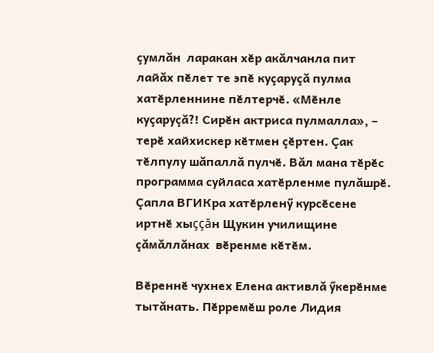çумлăн  ларакан хӗр акăлчанла пит лайăх пӗлет те эпӗ куçаруçă пулма хатӗрленнине пӗлтерчӗ. «Мӗнле куçаруçă?! Сирӗн актриса пулмалла», – терӗ хайхискер кӗтмен çӗртен. Çак тӗлпулу шăпаллă пулчӗ. Вăл мана тӗрӗс программа суйласа хатӗрленме пулăшрӗ. Çапла ВГИКра хатӗрленӳ курсӗсене иртнӗ хыççăн Щукин училищине çăмăллăнах  вӗренме кӗтӗм.

Вӗреннӗ чухнех Елена активлă ӳкерӗнме тытăнать. Пӗрремӗш роле Лидия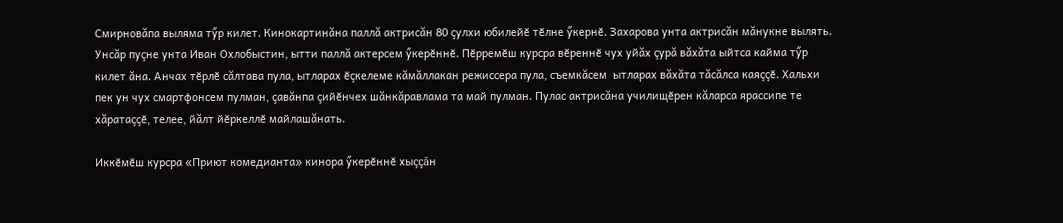Смирновăпа выляма тӳр килет. Кинокартинăна паллă актрисăн 80 çулхи юбилейӗ тӗлне ӳкернӗ. Захарова унта актрисăн мăнукне вылять. Унсăр пуçне унта Иван Охлобыстин, ытти паллă актерсем ӳкерӗннӗ. Пӗрремӗш курсра вӗреннӗ чух уйăх çурă вăхăта ыйтса кайма тӳр килет ăна. Анчах тӗрлӗ сăлтава пула, ытларах ӗçкелеме кăмăллакан режиссера пула, съемкăсем  ытларах вăхăта тăсăлса каяççӗ. Хальхи пек ун чух смартфонсем пулман, çавăнпа çийӗнчех шăнкăравлама та май пулман. Пулас актрисăна училищӗрен кăларса ярассипе те хăратаççӗ, телее, йăлт йӗркеллӗ майлашăнать.

Иккӗмӗш курсра «Приют комедианта» кинора ӳкерӗннӗ хыççăн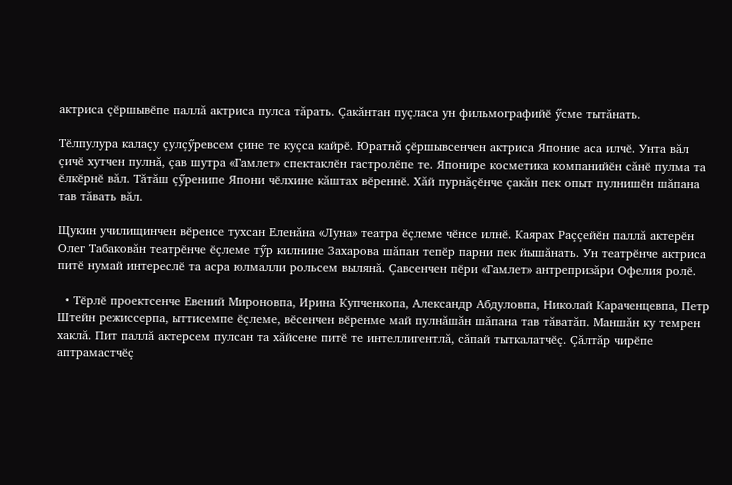актриса çӗршывӗпе паллă актриса пулса тăрать. Çакăнтан пуçласа ун фильмографийӗ ӳсме тытăнать.

Тӗлпулура калаçу çулçӳревсем çине те куçса кайрӗ. Юратнă çӗршывсенчен актриса Японие аса илчӗ. Унта вăл çичӗ хутчен пулнă, çав шутра «Гамлет» спектаклӗн гастролӗпе те. Японире косметика компанийӗн сăнӗ пулма та ӗлкӗрнӗ вăл. Тăтăш çӳренипе Япони чӗлхине кăштах вӗреннӗ. Хăй пурнăçӗнче çакăн пек опыт пулнишӗн шăпана тав тăвать вăл.

Щукин училищинчен вӗренсе тухсан Еленăна «Луна» театра ӗçлеме чӗнсе илнӗ. Каярах Раççейӗн паллă актерӗн Олег Табаковăн театрӗнче ӗçлеме тӳр килнине Захарова шăпан тепӗр парни пек йышăнать. Ун театрӗнче актриса питӗ нумай интереслӗ та асра юлмалли рольсем вылянă. Çавсенчен пӗри «Гамлет» антрепризăри Офелия ролӗ.

  • Тӗрлӗ проектсенче Евений Мироновпа, Ирина Купченкопа, Александр Абдуловпа, Николай Караченцевпа, Петр Штейн режиссерпа, ыттисемпе ӗçлеме, вӗсенчен вӗренме май пулнăшăн шăпана тав тăватăп. Маншăн ку темрен хаклă. Пит паллă актерсем пулсан та хăйсене питӗ те интеллигентлă, сăпай тыткалатчӗç. Çăлтăр чирӗпе аптрамастчӗç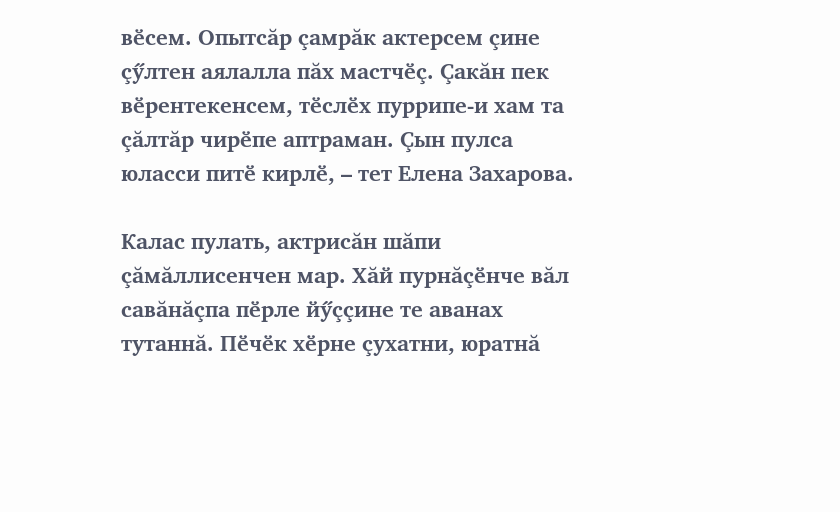вӗсем. Опытсăр çамрăк актерсем çине çӳлтен аялалла пăх мастчӗç. Çакăн пек вӗрентекенсем, тӗслӗх пуррипе-и хам та çăлтăр чирӗпе аптраман. Çын пулса юласси питӗ кирлӗ, – тет Елена Захарова.

Калас пулать, актрисăн шăпи çăмăллисенчен мар. Хăй пурнăçӗнче вăл савăнăçпа пӗрле йӳççине те аванах тутаннă. Пӗчӗк хӗрне çухатни, юратнă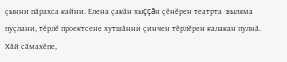çынни пăрахса кайни. Елена çакăн хыççăн çӗнӗрен театрта  выляма пуçлани, тӗрлӗ проектсене хутшăнни çинчен тӗрлӗрен калакан пулнă. Хăй сăмахӗпе,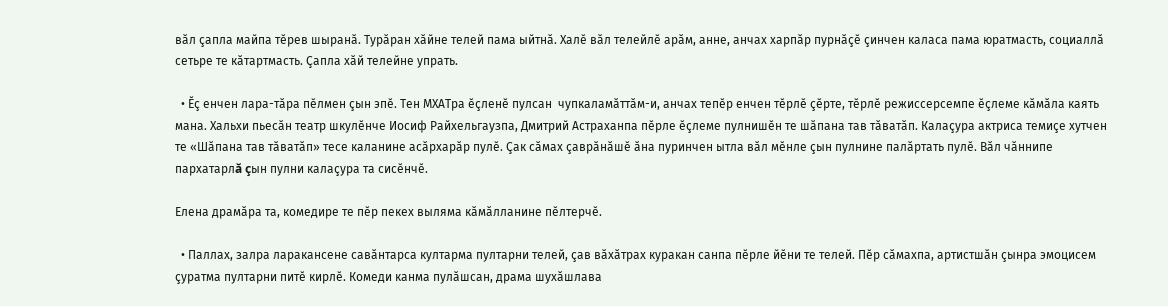вăл çапла майпа тӗрев шыранă. Турăран хăйне телей пама ыйтнă. Халӗ вăл телейлӗ арăм, анне, анчах харпăр пурнăçӗ çинчен каласа пама юратмасть, социаллă сетьре те кăтартмасть. Çапла хăй телейне упрать.

  • Ӗç енчен лара-тăра пӗлмен çын эпӗ. Тен МХАТра ӗçленӗ пулсан  чупкаламăттăм-и, анчах тепӗр енчен тӗрлӗ çӗрте, тӗрлӗ режиссерсемпе ӗçлеме кăмăла каять мана. Хальхи пьесăн театр шкулӗнче Иосиф Райхельгаузпа, Дмитрий Астраханпа пӗрле ӗçлеме пулнишӗн те шăпана тав тăватăп. Калаçура актриса темиçе хутчен те «Шăпана тав тăватăп» тесе каланине асăрхарăр пулӗ. Çак сăмах çаврăнăшӗ ăна пуринчен ытла вăл мӗнле çын пулнине палăртать пулӗ. Вăл чăннипе пархатарлă çын пулни калаçура та сисӗнчӗ.

Елена драмăра та, комедире те пӗр пекех выляма кăмăлланине пӗлтерчӗ.

  • Паллах, залра ларакансене савăнтарса култарма пултарни телей, çав вăхăтрах куракан санпа пӗрле йӗни те телей. Пӗр сăмахпа, артистшăн çынра эмоцисем çуратма пултарни питӗ кирлӗ. Комеди канма пулăшсан, драма шухăшлава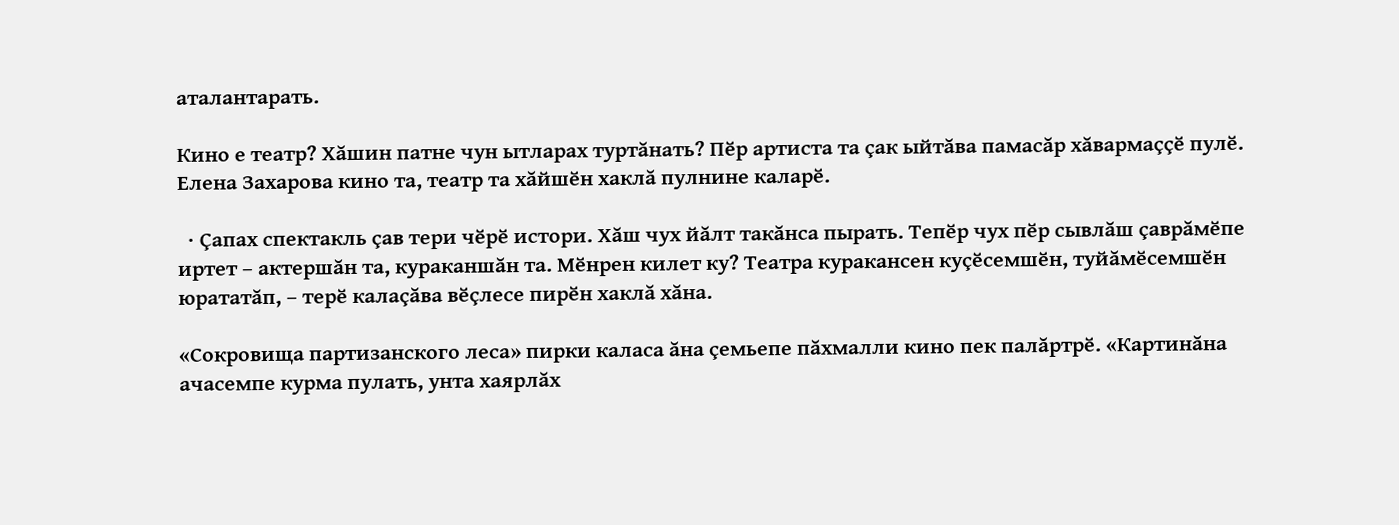аталантарать.

Кино е театр? Хăшин патне чун ытларах туртăнать? Пӗр артиста та çак ыйтăва памасăр хăвармаççӗ пулӗ. Елена Захарова кино та, театр та хăйшӗн хаклă пулнине каларӗ.

  • Çапах спектакль çав тери чӗрӗ истори. Хăш чух йăлт такăнса пырать. Тепӗр чух пӗр сывлăш çаврăмӗпе иртет – актершăн та, кураканшăн та. Мӗнрен килет ку? Театра куракансен куçӗсемшӗн, туйăмӗсемшӗн юрататăп, – терӗ калаçăва вӗçлесе пирӗн хаклă хăна.

«Сокровища партизанского леса» пирки каласа ăна çемьепе пăхмалли кино пек палăртрӗ. «Картинăна ачасемпе курма пулать, унта хаярлăх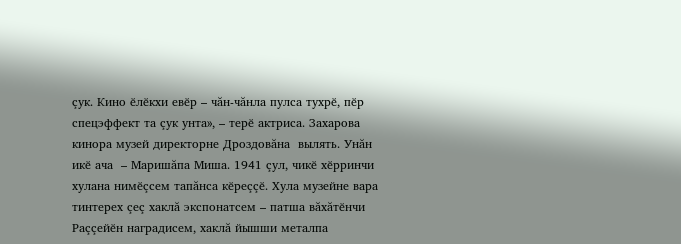çук. Кино ӗлӗкхи евӗр – чăн-чăнла пулса тухрӗ, пӗр спецэффект та çук унта», – терӗ актриса. Захарова кинора музей директорне Дроздовăна  вылять. Унăн икӗ ача  – Маришăпа Миша. 1941 çул, чикӗ хӗрринчи хулана нимӗçсем тапăнса кӗреççӗ. Хула музейне вара тинтерех çеç хаклă экспонатсем – патша вăхăтӗнчи Раççейӗн наградисем, хаклă йышши металпа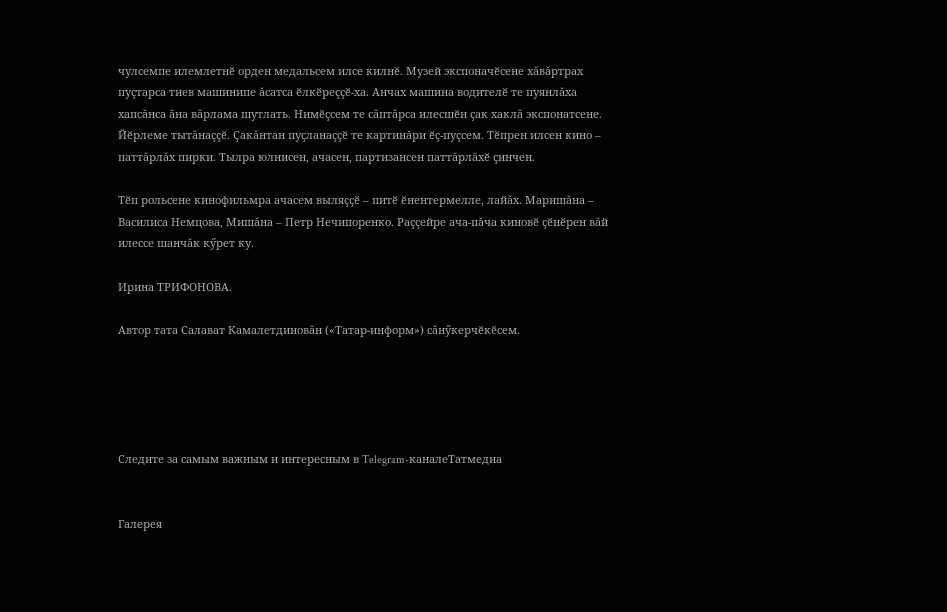чулсемпе илемлетнӗ орден медальсем илсе килнӗ. Музей экспоначӗсене хăвăртрах пуçтарса тиев машинипе ăсатса ӗлкӗреççӗ-ха. Анчах машина водителӗ те пуянлăха хапсăнса ăна вăрлама шутлать. Нимӗçсем те сăптăрса илесшӗн çак хаклă экспонатсене. Йӗрлеме тытăнаççӗ. Çакăнтан пуçланаççӗ те картинăри ӗç-пуçсем. Тӗпрен илсен кино – паттăрлăх пирки. Тылра юлнисен, ачасен, партизансен паттăрлăхӗ çинчен.

Тӗп рольсене кинофильмра ачасем выляççӗ – питӗ ӗнентермелле, лайăх. Маришăна – Василиса Немцова, Мишăна – Петр Нечипоренко. Раççейре ача-пăча киновӗ çӗнӗрен вăй илессе шанчăк кӳрет ку.

Ирина ТРИФОНОВА.

Автор тата Салават Камалетдиновăн («Татар-информ») сăнӳкерчӗкӗсем.





Следите за самым важным и интересным в Telegram-каналеТатмедиа


Галерея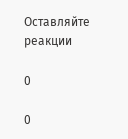Оставляйте реакции

0

0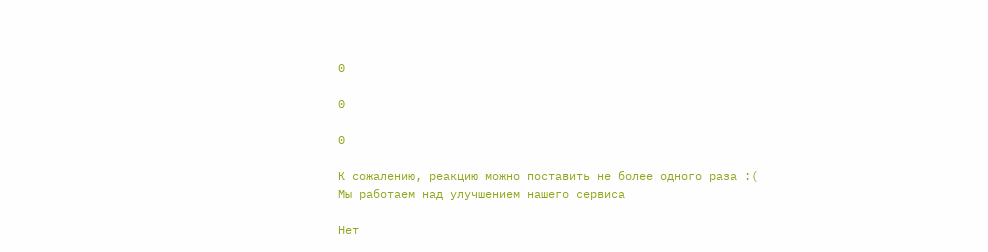0

0

0

К сожалению, реакцию можно поставить не более одного раза :(
Мы работаем над улучшением нашего сервиса

Нет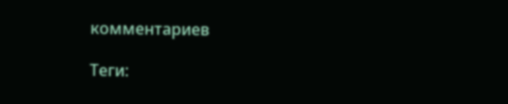комментариев

Теги: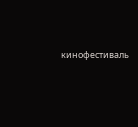кинофестиваль